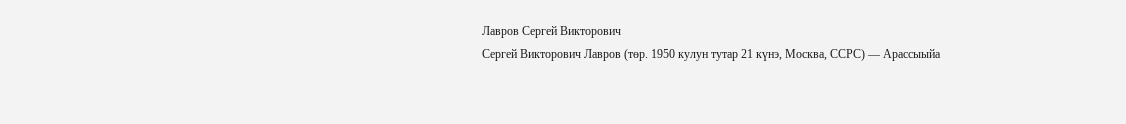Лавров Сергей Викторович
Сергей Викторович Лавров (төр. 1950 кулун тутар 21 күнэ, Москва, ССРС) — Арассыыйа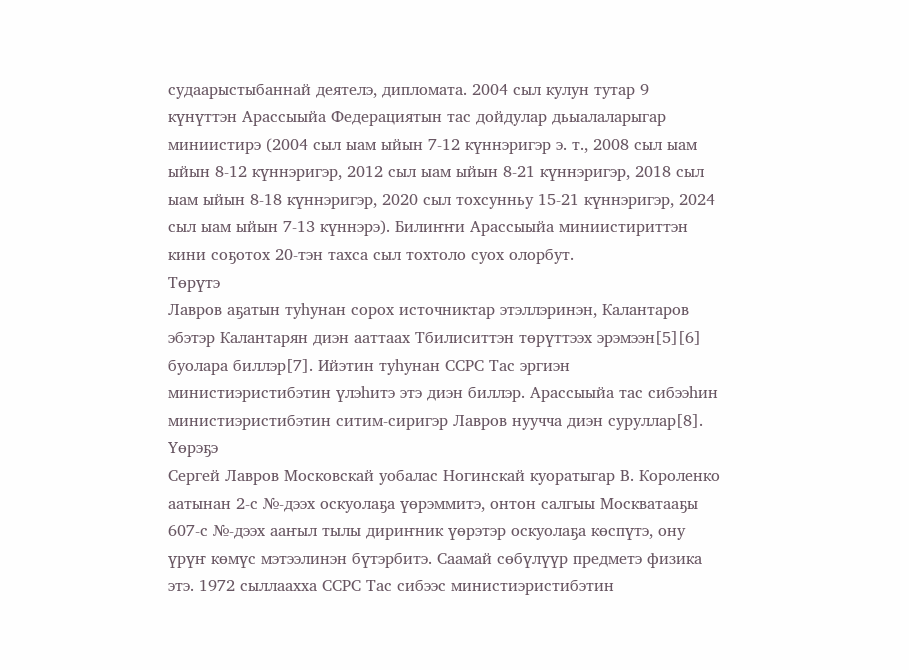судаарыстыбаннай деятелэ, дипломата. 2004 сыл кулун тутар 9 күнүттэн Арассыыйа Федерациятын тас дойдулар дьыалаларыгар миниистирэ (2004 сыл ыам ыйын 7-12 күннэригэр э. т., 2008 сыл ыам ыйын 8-12 күннэригэр, 2012 сыл ыам ыйын 8-21 күннэригэр, 2018 сыл ыам ыйын 8-18 күннэригэр, 2020 сыл тохсунньу 15-21 күннэригэр, 2024 сыл ыам ыйын 7-13 күннэрэ). Билиҥҥи Арассыыйа миниистириттэн кини соҕотох 20-тэн тахса сыл тохтоло суох олорбут.
Төрүтэ
Лавров аҕатын туһунан сорох источниктар этэллэринэн, Калантаров эбэтэр Калантарян диэн ааттаах Тбилиситтэн төрүттээх эрэмээн[5][6] буолара биллэр[7]. Ийэтин туһунан ССРС Тас эргиэн министиэристибэтин үлэһитэ этэ диэн биллэр. Арассыыйа тас сибээһин министиэристибэтин ситим-сиригэр Лавров нуучча диэн суруллар[8].
Үөрэҕэ
Сергей Лавров Московскай уобалас Ногинскай куоратыгар В. Короленко аатынан 2-с №-дээх оскуолаҕа үөрэммитэ, онтон салгыы Москватааҕы 607-с №-дээх ааҥыл тылы дириҥник үөрэтэр оскуолаҕа көспүтэ, ону үрүҥ көмүс мэтээлинэн бүтэрбитэ. Саамай сөбүлүүр предметэ физика этэ. 1972 сыллаахха ССРС Тас сибээс министиэристибэтин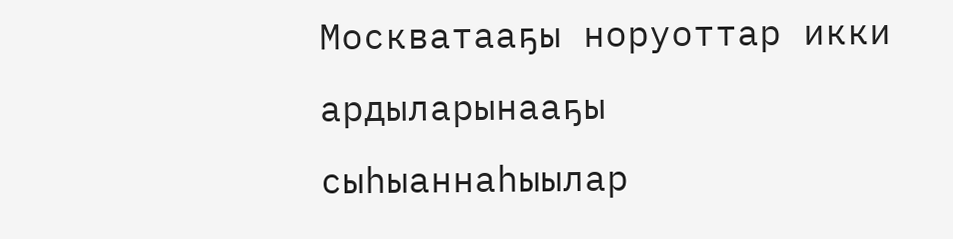Москватааҕы норуоттар икки ардыларынааҕы сыһыаннаһыылар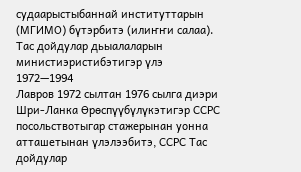судаарыстыбаннай институттарын (МГИМО) бүтэрбитэ (илиҥҥи салаа).
Тас дойдулар дьыалаларын министиэристибэтигэр үлэ
1972—1994
Лавров 1972 сылтан 1976 сылга диэри Шри-Ланка Өрөспүүбүлүкэтигэр ССРС посольствотыгар стажерынан уонна атташетынан үлэлээбитэ, ССРС Тас дойдулар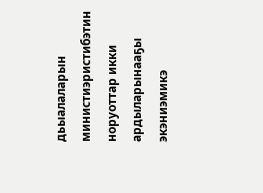дьыалаларын министиэристибэтин норуоттар икки ардыларынааҕы экэниэмикэ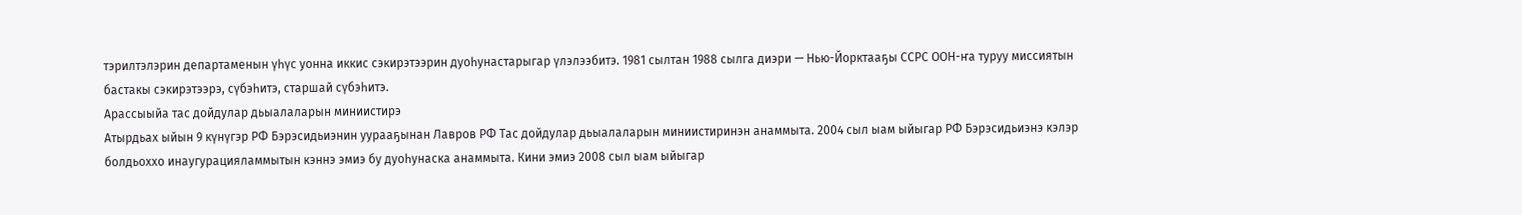тэрилтэлэрин департаменын үһүс уонна иккис сэкирэтээрин дуоһунастарыгар үлэлээбитэ. 1981 сылтан 1988 сылга диэри — Нью-Йорктааҕы ССРС ООН-ҥа туруу миссиятын бастакы сэкирэтээрэ, сүбэһитэ, старшай сүбэһитэ.
Арассыыйа тас дойдулар дьыалаларын миниистирэ
Атырдьах ыйын 9 күнүгэр РФ Бэрэсидьиэнин уурааҕынан Лавров РФ Тас дойдулар дьыалаларын миниистиринэн анаммыта. 2004 сыл ыам ыйыгар РФ Бэрэсидьиэнэ кэлэр болдьоххо инаугурацияламмытын кэннэ эмиэ бу дуоһунаска анаммыта. Кини эмиэ 2008 сыл ыам ыйыгар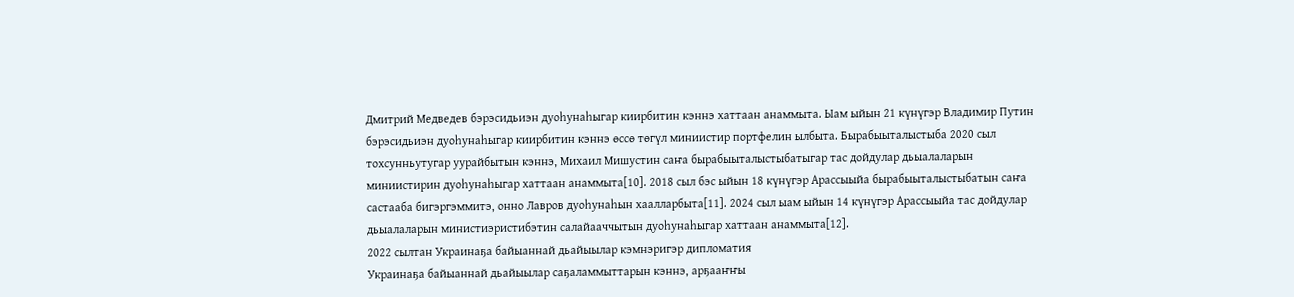Дмитрий Медведев бэрэсидьиэн дуоһунаһыгар киирбитин кэннэ хаттаан анаммыта. Ыам ыйын 21 күнүгэр Владимир Путин бэрэсидьиэн дуоһунаһыгар киирбитин кэннэ өссө төгүл миниистир портфелин ылбыта. Бырабыыталыстыба 2020 сыл тохсунньутугар уурайбытын кэннэ, Михаил Мишустин саҥа бырабыыталыстыбатыгар тас дойдулар дьыалаларын миниистирин дуоһунаһыгар хаттаан анаммыта[10]. 2018 сыл бэс ыйын 18 күнүгэр Арассыыйа бырабыыталыстыбатын саҥа састааба бигэргэммитэ, онно Лавров дуоһунаһын хаалларбыта[11]. 2024 сыл ыам ыйын 14 күнүгэр Арассыыйа тас дойдулар дьыалаларын министиэристибэтин салайааччытын дуоһунаһыгар хаттаан анаммыта[12].
2022 сылтан Украинаҕа байыаннай дьайыылар кэмнэригэр дипломатия
Украинаҕа байыаннай дьайыылар саҕаламмыттарын кэннэ, арҕааҥҥы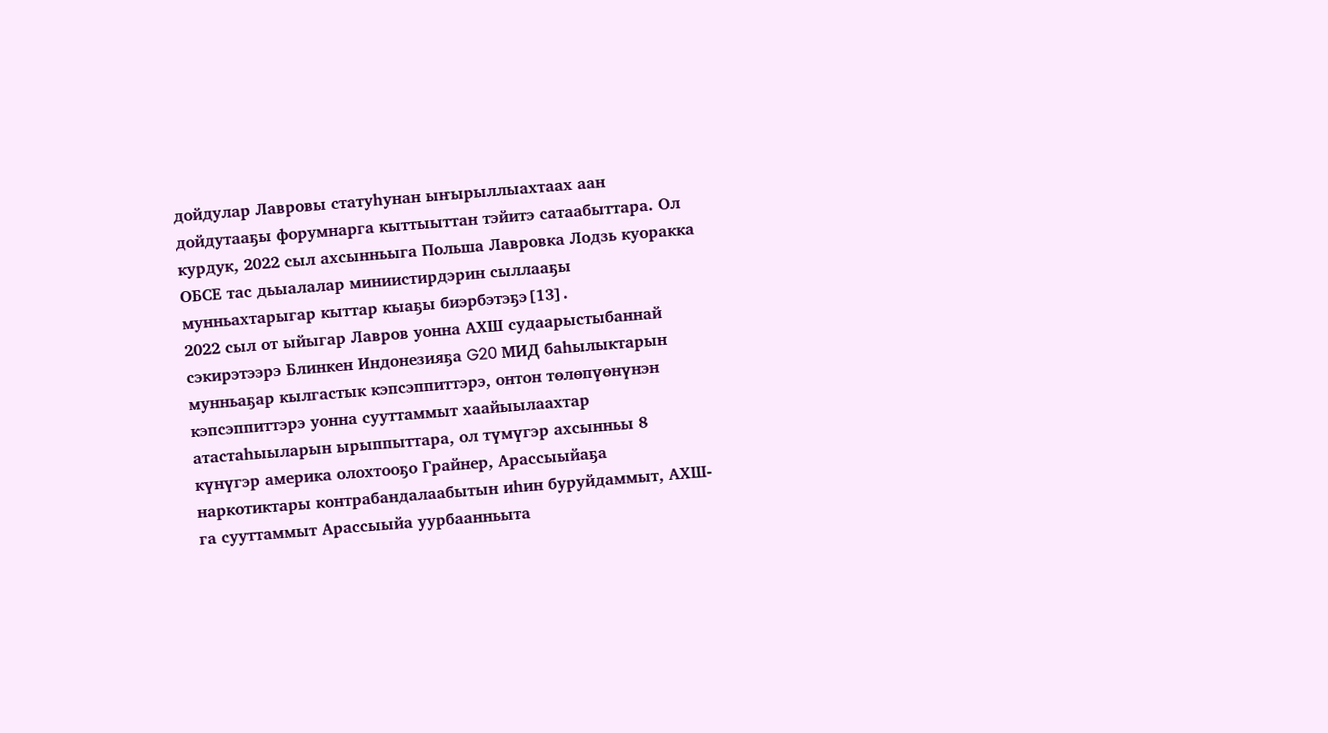дойдулар Лавровы статуһунан ыҥырыллыахтаах аан дойдутааҕы форумнарга кыттыыттан тэйитэ сатаабыттара. Ол курдук, 2022 сыл ахсынньыга Польша Лавровка Лодзь куоракка ОБСЕ тас дьыалалар миниистирдэрин сыллааҕы мунньахтарыгар кыттар кыаҕы биэрбэтэҕэ[13].
2022 сыл от ыйыгар Лавров уонна АХШ судаарыстыбаннай сэкирэтээрэ Блинкен Индонезияҕа G20 МИД баһылыктарын мунньаҕар кылгастык кэпсэппиттэрэ, онтон төлөпүөнүнэн кэпсэппиттэрэ уонна сууттаммыт хаайыылаахтар атастаһыыларын ырыппыттара, ол түмүгэр ахсынньы 8 күнүгэр америка олохтооҕо Грайнер, Арассыыйаҕа наркотиктары контрабандалаабытын иһин буруйдаммыт, АХШ-га сууттаммыт Арассыыйа уурбаанньыта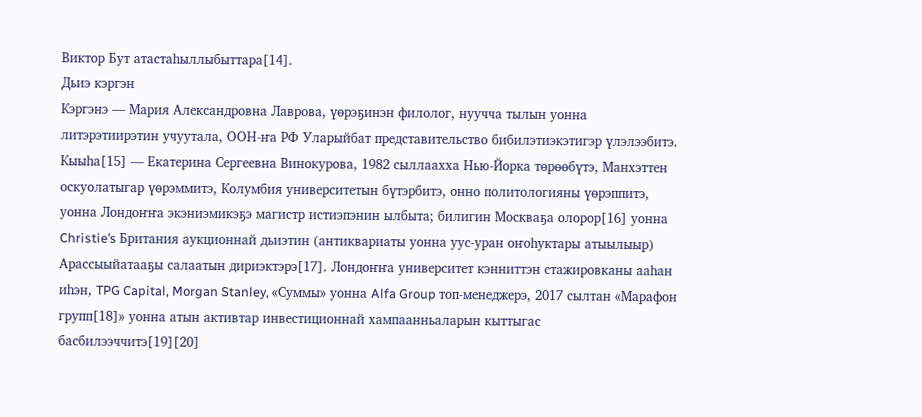Виктор Бут атастаһыллыбыттара[14].
Дьиэ кэргэн
Кэргэнэ — Мария Александровна Лаврова, үөрэҕинэн филолог, нуучча тылын уонна литэрэтиирэтин учуутала, ООН-ҥа РФ Уларыйбат представительство бибилэтиэкэтигэр үлэлээбитэ.
Кыыһа[15] — Екатерина Сергеевна Винокурова, 1982 сыллаахха Нью-Йорка төрөөбүтэ, Манхэттен оскуолатыгар үөрэммитэ, Колумбия университетын бүтэрбитэ, онно политологияны үөрэппитэ, уонна Лондоҥҥа экэниэмикэҕэ магистр истиэпэнин ылбыта; билигин Москваҕа олорор[16] уонна Christie’s Британия аукционнай дьиэтин (антиквариаты уонна уус-уран оҥоһуктары атыылыыр) Арассыыйатааҕы салаатын дириэктэрэ[17]. Лондоҥҥа университет кэнниттэн стажировканы ааһан иһэн, TPG Capital, Morgan Stanley, «Суммы» уонна Alfa Group топ-менеджерэ, 2017 сылтан «Марафон групп[18]» уонна атын активтар инвестиционнай хампаанньаларын кыттыгас басбилээччитэ[19][20]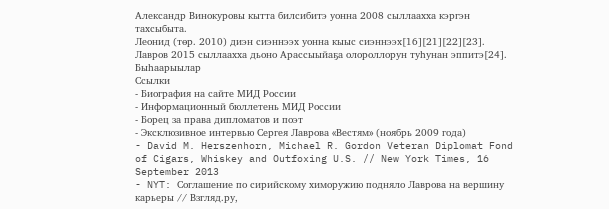Александр Винокуровы кытта билсибитэ уонна 2008 сыллаахха кэргэн тахсыбыта.
Леонид (төр. 2010) диэн сиэннээх уонна кыыс сиэннээх[16][21][22][23]. Лавров 2015 сыллаахха дьоно Арассыыйаҕа олороллорун туһунан эппитэ[24].
Быһаарыылар
Ссылки
- Биография на сайте МИД России
- Информационный бюллетень МИД России
- Борец за права дипломатов и поэт
- Эксклюзивное интервью Сергея Лаврова «Вестям» (ноябрь 2009 года)
- David M. Herszenhorn, Michael R. Gordon Veteran Diplomat Fond of Cigars, Whiskey and Outfoxing U.S. // New York Times, 16 September 2013
- NYT: Соглашение по сирийскому химоружию подняло Лаврова на вершину карьеры // Взгляд.ру,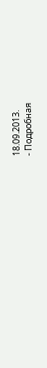18.09.2013.
- Подробная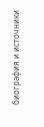биография и источники